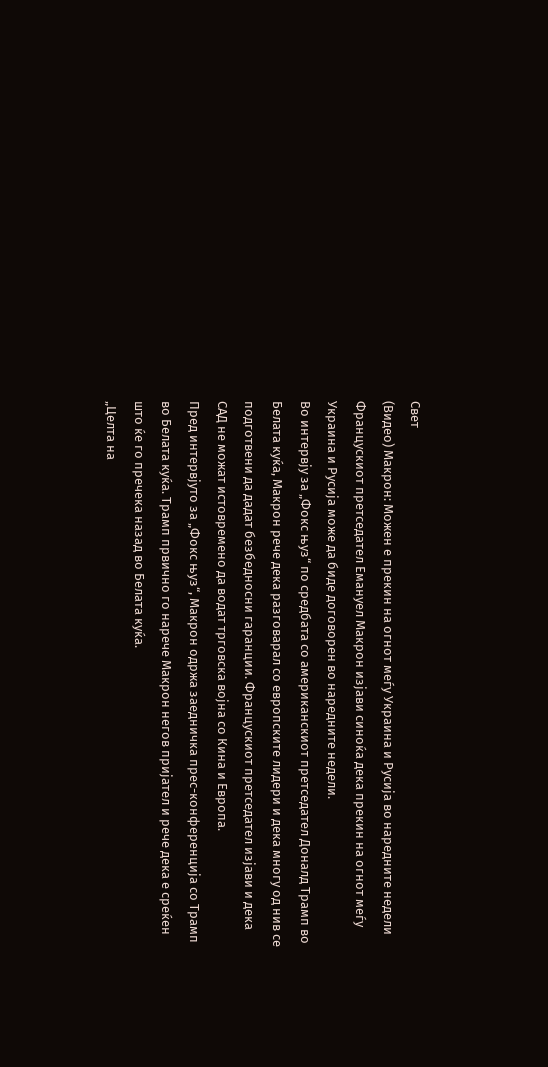Свет
(Видео) Макрон: Можен е прекин на огнот меѓу Украина и Русија во наредните недели
Францускиот претседател Емануел Макрон изјави синоќа дека прекин на огнот меѓу Украина и Русија може да биде договорен во наредните недели.
Во интервју за „Фокс њуз“ по средбата со американскиот претседател Доналд Трамп во Белата куќа, Макрон рече дека разговарал со европските лидери и дека многу од нив се подготвени да дадат безбедносни гаранции. Францускиот претседател изјави и дека САД не можат истовремено да водат трговска војна со Кина и Европа.
Пред интервјуто за „Фокс њуз“, Макрон одржа заедничка прес-конференција со Трамп во Белата куќа. Трамп првично го нарече Макрон негов пријател и рече дека е среќен што ќе го пречека назад во Белата куќа.
„Целта на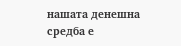нашата денешна средба е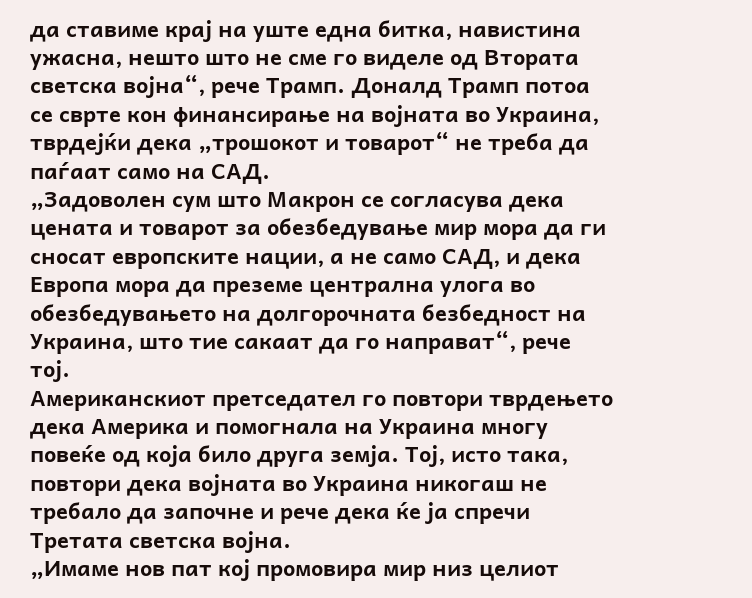да ставиме крај на уште една битка, навистина ужасна, нешто што не сме го виделе од Втората светска војна“, рече Трамп. Доналд Трамп потоа се сврте кон финансирање на војната во Украина, тврдејќи дека „трошокот и товарот“ не треба да паѓаат само на САД.
„Задоволен сум што Макрон се согласува дека цената и товарот за обезбедување мир мора да ги сносат европските нации, а не само САД, и дека Европа мора да преземе централна улога во обезбедувањето на долгорочната безбедност на Украина, што тие сакаат да го направат“, рече тој.
Американскиот претседател го повтори тврдењето дека Америка и помогнала на Украина многу повеќе од која било друга земја. Тој, исто така, повтори дека војната во Украина никогаш не требало да започне и рече дека ќе ја спречи Третата светска војна.
„Имаме нов пат кој промовира мир низ целиот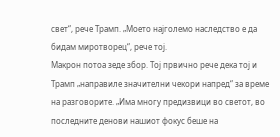свет“, рече Трамп. „Моето најголемо наследство е да бидам миротворец“, рече тој.
Макрон потоа зеде збор. Тој првично рече дека тој и Трамп „направиле значителни чекори напред“ за време на разговорите. „Има многу предизвици во светот, во последните денови нашиот фокус беше на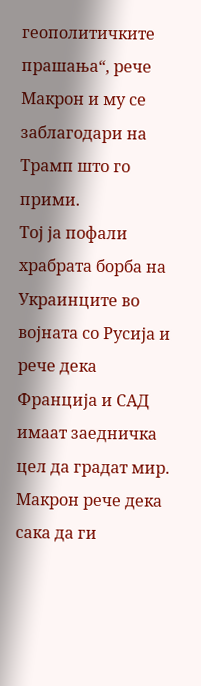геополитичките прашања“, рече Макрон и му се заблагодари на Трамп што го прими.
Тој ја пофали храбрата борба на Украинците во војната со Русија и рече дека Франција и САД имаат заедничка цел да градат мир. Макрон рече дека сака да ги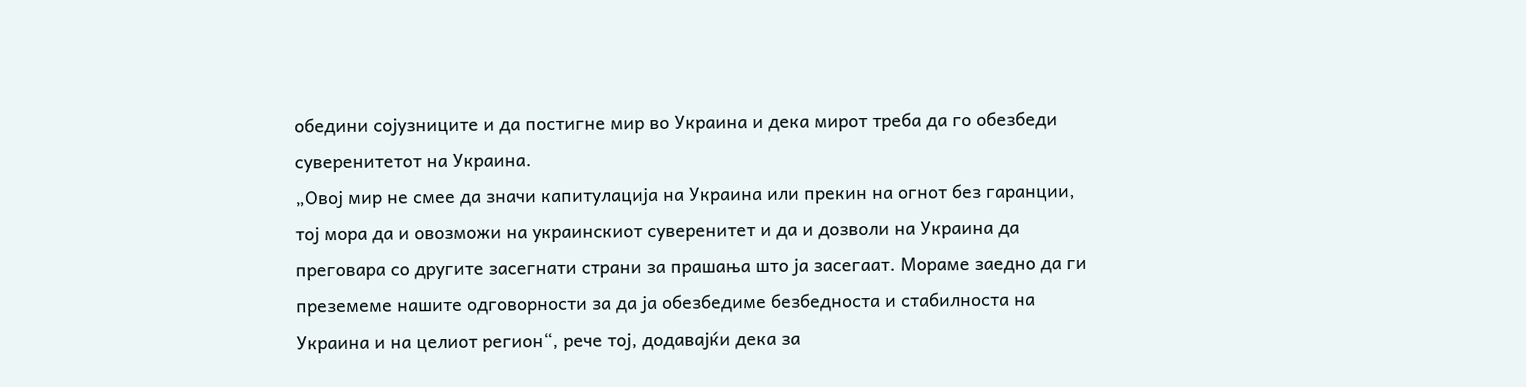обедини сојузниците и да постигне мир во Украина и дека мирот треба да го обезбеди суверенитетот на Украина.
„Овој мир не смее да значи капитулација на Украина или прекин на огнот без гаранции, тој мора да и овозможи на украинскиот суверенитет и да и дозволи на Украина да преговара со другите засегнати страни за прашања што ја засегаат. Мораме заедно да ги преземеме нашите одговорности за да ја обезбедиме безбедноста и стабилноста на Украина и на целиот регион“, рече тој, додавајќи дека за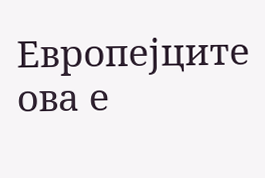Европејците ова е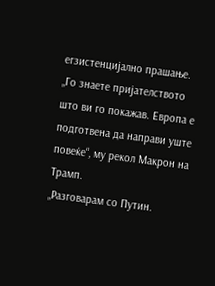егзистенцијално прашање.
„Го знаете пријателството што ви го покажав. Европа е подготвена да направи уште повеќе“, му рекол Макрон на Трамп.
„Разговарам со Путин.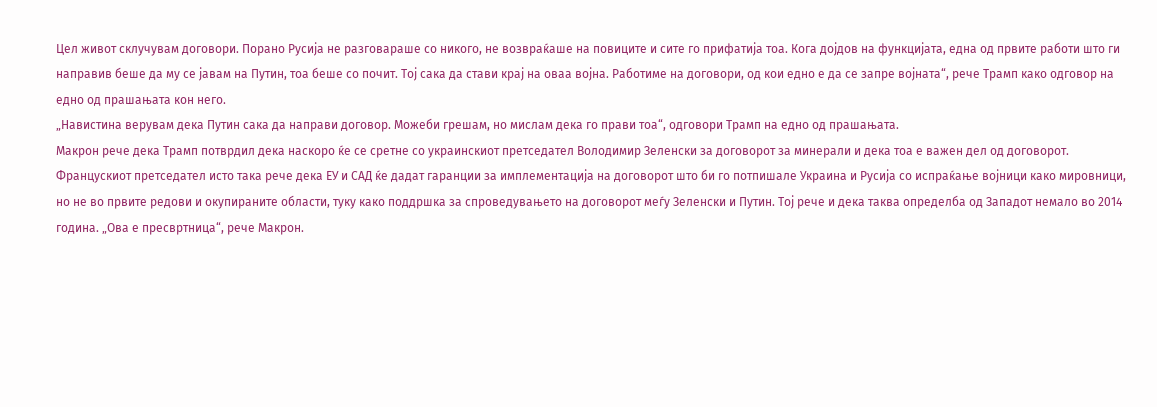Цел живот склучувам договори. Порано Русија не разговараше со никого, не возвраќаше на повиците и сите го прифатија тоа. Кога дојдов на функцијата, една од првите работи што ги направив беше да му се јавам на Путин, тоа беше со почит. Тој сака да стави крај на оваа војна. Работиме на договори, од кои едно е да се запре војната“, рече Трамп како одговор на едно од прашањата кон него.
„Навистина верувам дека Путин сака да направи договор. Можеби грешам, но мислам дека го прави тоа“, одговори Трамп на едно од прашањата.
Макрон рече дека Трамп потврдил дека наскоро ќе се сретне со украинскиот претседател Володимир Зеленски за договорот за минерали и дека тоа е важен дел од договорот.
Францускиот претседател исто така рече дека ЕУ и САД ќе дадат гаранции за имплементација на договорот што би го потпишале Украина и Русија со испраќање војници како мировници, но не во првите редови и окупираните области, туку како поддршка за спроведувањето на договорот меѓу Зеленски и Путин. Тој рече и дека таква определба од Западот немало во 2014 година. „Ова е пресвртница“, рече Макрон.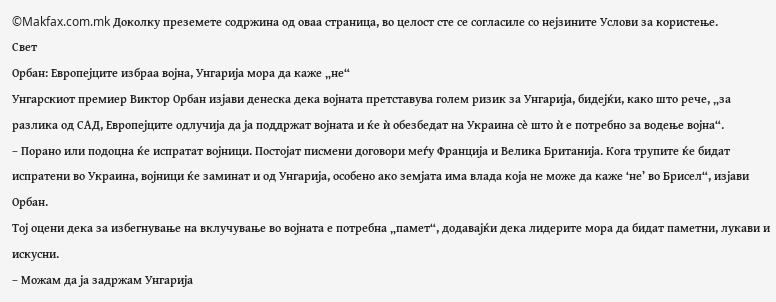©Makfax.com.mk Доколку преземете содржина од оваа страница, во целост сте се согласиле со нејзините Услови за користење.
Свет
Орбан: Европејците избраа војна, Унгарија мора да каже „не“
Унгарскиот премиер Виктор Орбан изјави денеска дека војната претставува голем ризик за Унгарија, бидејќи, како што рече, „за разлика од САД, Европејците одлучија да ја поддржат војната и ќе ѝ обезбедат на Украина сè што ѝ е потребно за водење војна“.
– Порано или подоцна ќе испратат војници. Постојат писмени договори меѓу Франција и Велика Британија. Кога трупите ќе бидат испратени во Украина, војници ќе заминат и од Унгарија, особено ако земјата има влада која не може да каже ‘не’ во Брисел“, изјави Орбан.
Тој оцени дека за избегнување на вклучување во војната е потребна „памет“, додавајќи дека лидерите мора да бидат паметни, лукави и искусни.
– Можам да ја задржам Унгарија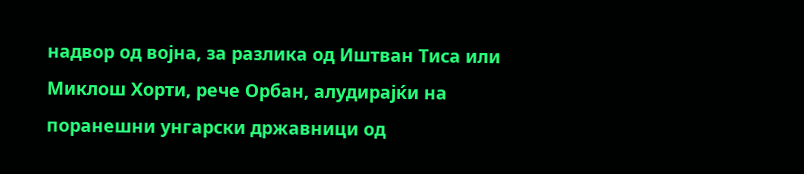надвор од војна, за разлика од Иштван Тиса или Миклош Хорти, рече Орбан, алудирајќи на поранешни унгарски државници од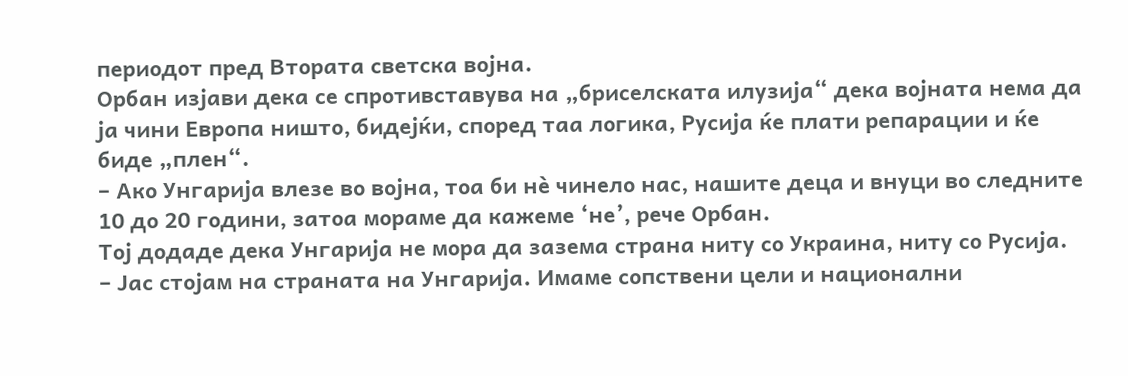периодот пред Втората светска војна.
Орбан изјави дека се спротивставува на „бриселската илузија“ дека војната нема да ја чини Европа ништо, бидејќи, според таа логика, Русија ќе плати репарации и ќе биде „плен“.
– Ако Унгарија влезе во војна, тоа би нè чинело нас, нашите деца и внуци во следните 10 до 20 години, затоа мораме да кажеме ‘не’, рече Орбан.
Тој додаде дека Унгарија не мора да зазема страна ниту со Украина, ниту со Русија.
– Јас стојам на страната на Унгарија. Имаме сопствени цели и национални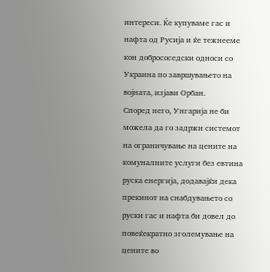интереси. Ќе купуваме гас и нафта од Русија и ќе тежнееме кон добрососедски односи со Украина по завршувањето на војната, изјави Орбан.
Според него, Унгарија не би можела да го задржи системот на ограничување на цените на комуналните услуги без евтина руска енергија, додавајќи дека прекинот на снабдувањето со руски гас и нафта би довел до повеќекратно зголемување на цените во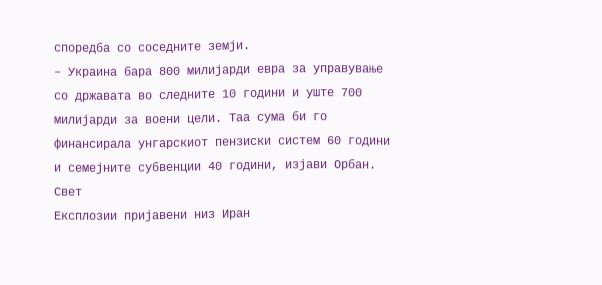споредба со соседните земји.
– Украина бара 800 милијарди евра за управување со државата во следните 10 години и уште 700 милијарди за воени цели. Таа сума би го финансирала унгарскиот пензиски систем 60 години и семејните субвенции 40 години, изјави Орбан.
Свет
Експлозии пријавени низ Иран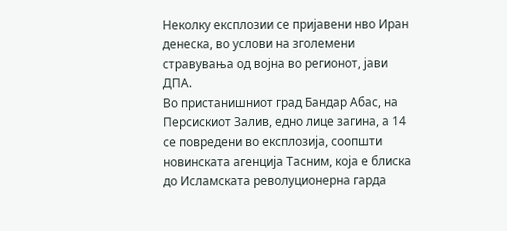Неколку експлозии се пријавени нво Иран денеска, во услови на зголемени стравувања од војна во регионот, јави ДПА.
Во пристанишниот град Бандар Абас, на Персискиот Залив, едно лице загина, а 14 се повредени во експлозија, соопшти новинската агенција Тасним, која е блиска до Исламската револуционерна гарда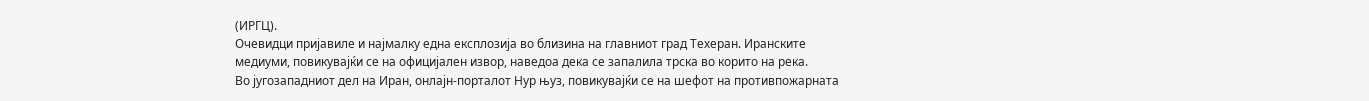(ИРГЦ).
Очевидци пријавиле и најмалку една експлозија во близина на главниот град Техеран. Иранските медиуми, повикувајќи се на официјален извор, наведоа дека се запалила трска во корито на река.
Во југозападниот дел на Иран, онлајн-порталот Нур њуз, повикувајќи се на шефот на противпожарната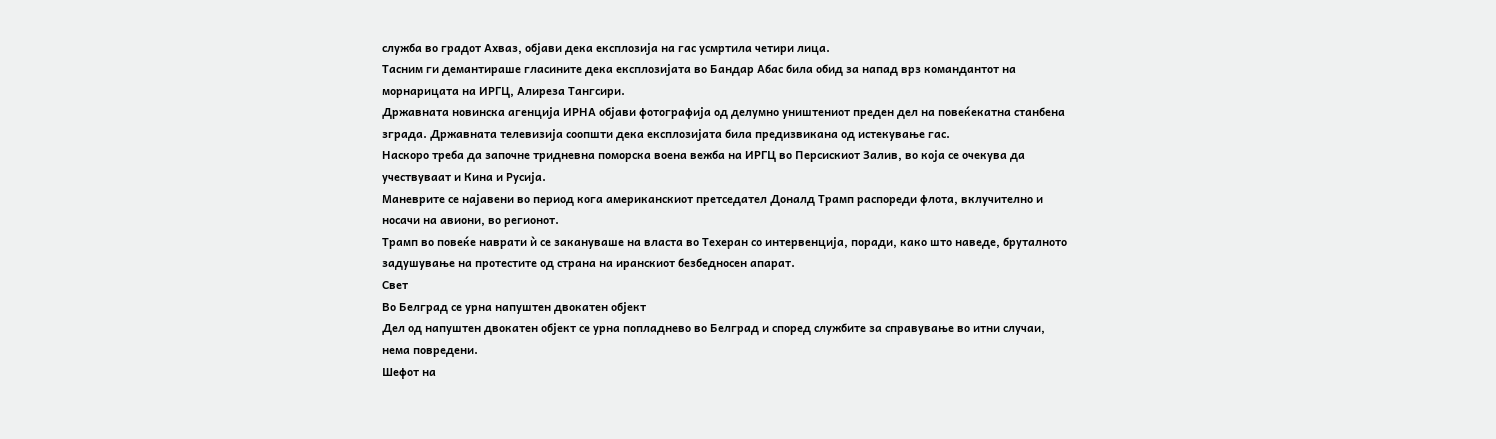служба во градот Ахваз, објави дека експлозија на гас усмртила четири лица.
Тасним ги демантираше гласините дека експлозијата во Бандар Абас била обид за напад врз командантот на морнарицата на ИРГЦ, Алиреза Тангсири.
Државната новинска агенција ИРНА објави фотографија од делумно уништениот преден дел на повеќекатна станбена зграда. Државната телевизија соопшти дека експлозијата била предизвикана од истекување гас.
Наскоро треба да започне тридневна поморска воена вежба на ИРГЦ во Персискиот Залив, во која се очекува да учествуваат и Кина и Русија.
Маневрите се најавени во период кога американскиот претседател Доналд Трамп распореди флота, вклучително и носачи на авиони, во регионот.
Трамп во повеќе наврати ѝ се закануваше на власта во Техеран со интервенција, поради, како што наведе, бруталното задушување на протестите од страна на иранскиот безбедносен апарат.
Свет
Во Белград се урна напуштен двокатен објект
Дел од напуштен двокатен објект се урна попладнево во Белград и според службите за справување во итни случаи, нема повредени.
Шефот на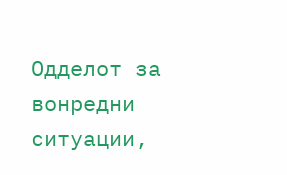Одделот за вонредни ситуации,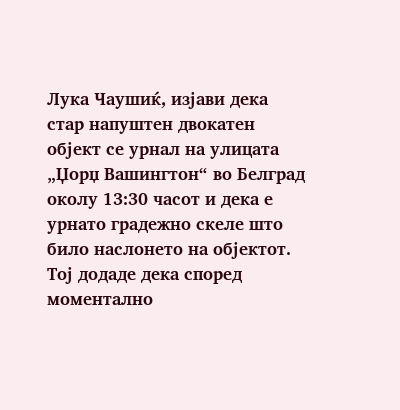Лука Чаушиќ, изјави дека стар напуштен двокатен објект се урнал на улицата „Џорџ Вашингтон“ во Белград околу 13:30 часот и дека е урнато градежно скеле што било наслонето на објектот.
Тој додаде дека според моментално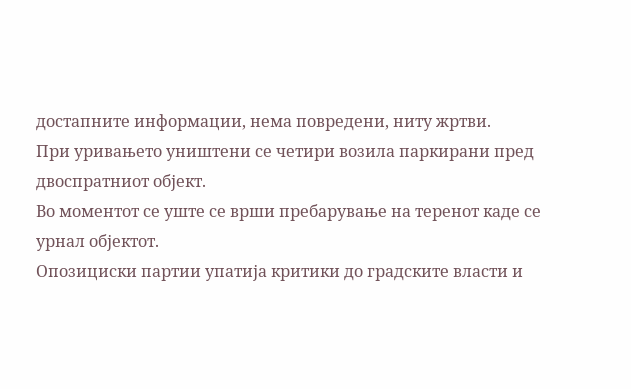достапните информации, нема повредени, ниту жртви.
При уривањето уништени се четири возила паркирани пред двоспратниот објект.
Во моментот се уште се врши пребарување на теренот каде се урнал објектот.
Опозициски партии упатија критики до градските власти и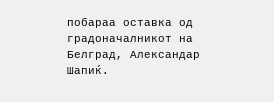побараа оставка од градоначалникот на Белград, Александар Шапиќ.